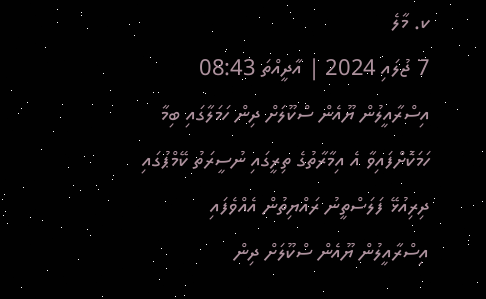ކ. މާލެ
7 ޖުލައި 2024 | އާދީއްތަ 08:43
އިސްރާއީލުން ޔޫއެން ސްކޫލަށް ދިން ހަމަލާގައި ބިމާ ހަމަކޮށްފައިވާ އެ އިމާރާތުގެ ތިރީގައި ނުސީރަތު ކޭމްޕުގައި ދިރިއުޅޭ ފަލަސްތީނު ރައްޔިތުން އެއްވެފައި
އިސްރާއީލުން ޔޫއެން ސްކޫލަށް ދިން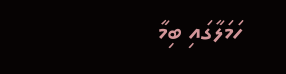ހަމަލާގައި ބިމާ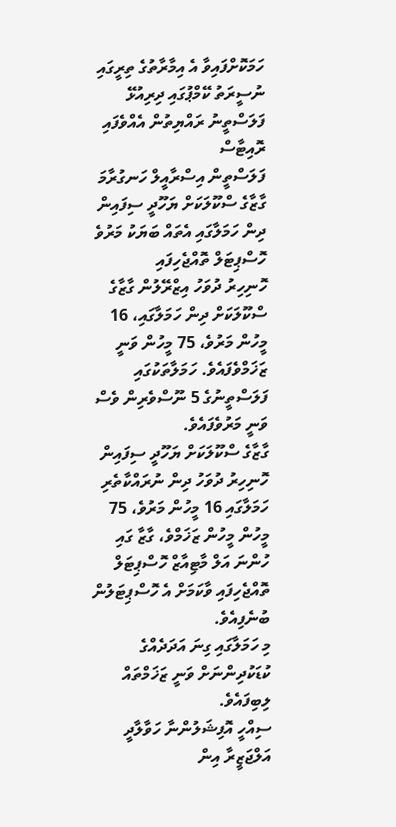ހަމަކޮށްފައިވާ އެ އިމާރާތުގެ ތިރީގައި ނުސީރަތު ކޭމްޕުގައި ދިރިއުޅޭ ފަލަސްތީނު ރައްޔިތުން އެއްވެފައި
ރޮއިޓާސް
ފަލަސްތީން އިސްރާއީލް ހަނގުރާމަ
ގާޒާގެ ސްކޫލަކަށް ޔަހޫދީ ސިފައިން ދިން ހަމަލާގައި އެތައް ބަޔަކު މަރުވެ ހޮސްޕިޓަލް ތޮއްޖެހިފައި
ހޮނިހިރު ދުވަހު އިޒްރޭލުން ގާޒާގެ ސްކޫލަކަށް ދިން ހަމަލާގައި، 16 މީހުން މަރުވެ، 75 މީހުން ވަނީ ޒަޚަމްވެފައެވެ. ހަމަލާތަކުގައި ފަލަސްތީނުގެ 5 ނޫސްވެރިން ވެސް ވަނީ މަރުވެފައެވެ.
ގާޒާގެ ސްކޫލަކަށް ޔަހޫދީ ސިފައިން ހޮނިހިރު ދުވަހު ދިން ނުރައްކާތެރި ހަމަލާގައި 16 މީހުން މަރުވެ، 75 މީހުން މީހުން ޒަޚަމްވެ، ގާޒާ ގައި ހުންނަ އަލް މާޓިއާޒް ހޮސްޕިޓަލް ތޮއްޖެހިފައި ވާކަމަށް އެ ހޮސްޕިޓަލުން ބުނެފިއެވެ.
މި ހަމަލާގައި ގިނަ އަދަދެއްގެ ކުޑަކުދިންނަށް ވަނީ ޒަޚަމްތައް ލިބިފައެވެ.
ސިއްހީ އޮފިޝަލުންނާ ހަވާލާދީ އަލްޖަޒީރާ އިން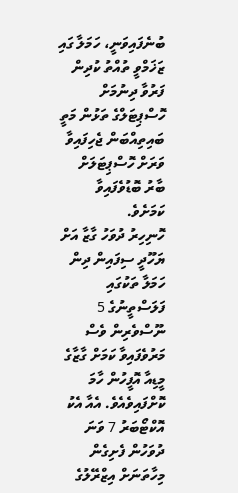ބުނެފައިވަނީ، ހަމަލާ ގައި ޒަޚަމްވީ ތުއްތު ކުދިން ފަރުވާ ދިނުމަށް ހޮސްޕިޓަލްގެ ތަޅުން މަތީ ބައިތިއްބަން ޖެހިފައިވާ ވަރަށް ހޮސްޕިޓަލަށް ބާރު ބޮޑުވެފައިވާ ކަމަށެވެ.
ހޮނިހިރު ދުވަހު ގާޒާ އަށް ޔަހޫދީ ސިފައިން ދިން ހަމަލާ ތަކުގައި ފަލަސްތީނުގެ 5 ނޫސްވެރިން ވެސް މަރުވެފައިވާ ކަމަށް ގާޒާގެ މީޑިއާ އޮފީހުން ހާމަ ކޮށްފައިވެއެވެ. އެއާ އެކު އޮކްޓޯބަރު 7 ވަނަ ދުވަހުން ފެށިގެން މިހާތަނަށް އިޒްރޭލުގެ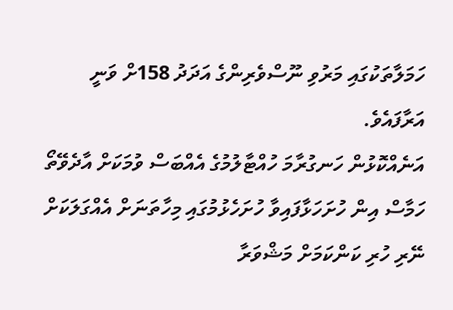ހަމަލާތަކުގައި މަރުވި ނޫސްވެރިންގެ އަދަދު 158ށް ވަނީ އަރާފައެވެ.
އަނެއްކޮޅުން ހަނގުރާމަ ހުއްޓާލުމުގެ އެއްބަސް ވުމަކަށް އާދެވޭތޯ ހަމާސް އިން ހުށަހަޅާފައިވާ ހުށަހެޅުމުގައި މިހާތަނަށް އެއްގަލަކަށް ނޭރި ހުރި ކަންކަމަށް މަޝްވަރާ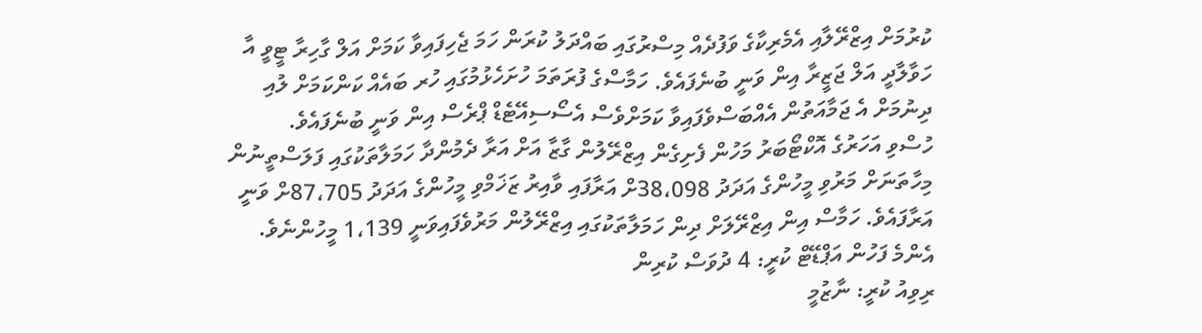ކުރުމަށް އިޒްރޭލާއި އެމެރިކާގެ ވަފުދެއް މިސްރުގައި ބައްދަލު ކުރަން ހަމަ ޖެހިފައިވާ ކަމަށް އަލް ގާހިރާ ޓީވީ އާ ހަވާލާދީ އަލް ޖަޒީރާ އިން ވަނީ ބުނެފައެވެ. ހަމާސްގެ ފުރަތަމަ ހުށަހެޅުމުގައި ހުރ ބައެއް ކަންކަމަށް ލުއި ދިނުމަށް އެ ޖަމާއަތުން އެއްބަސްވެފައިވާ ކަމަށްވެސް އެސޯސިއޭޓެޑް ޕްރެސް އިން ވަނީ ބުނެފައެވެ.
ހުސްވި އަހަރުގެ އޮކްޓޯބަރު މަހުން ފެށިގެން އިޒްރޭލުން ގާޒާ އަށް އަރާ ދެމުންދާ ހަމަލާތަކުގައި ފަލަސްތީނުން މިހާތަނަށް މަރުވި މީހުންގެ އަދަދު 38،098ށް އަރާފައި ވާއިރު ޒަޚަމްވި މީހުންގެ އަދަދު 87،705ށް ވަނީ އަރާފައެވެ. ހަމާސް އިން އިޒްރޭލަށް ދިން ހަމަލާތަކުގައި އިޒްރޭލުން މަރުވެފައިވަނީ 1،139 މީހުންނެވެ.
އެންމެ ފަހުން އަޕްޑޭޓް ކުރީ: 4 ދުވަސް ކުރިން
ރިވިއު ކުރީ: ނާޒުމީ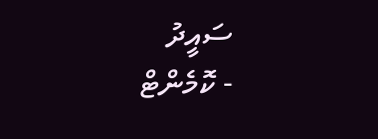ސައީދު
- ކޮމެންޓް